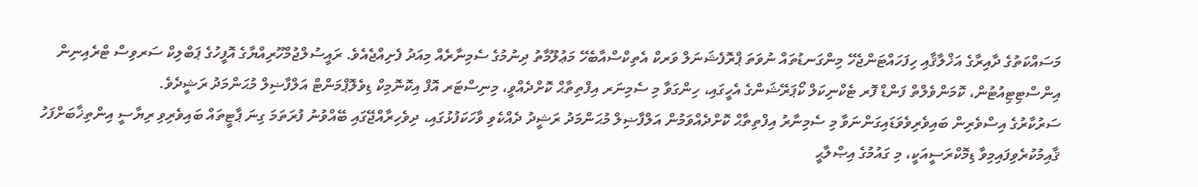މަސައްކަތުގެ ދާއިރާގެ އަޚްލާޤާއި ހިފަހައްޓަންޖެހޭ މިންގަނޑުތައް ނުވަތަ ޕްރޮފެޝަނަލް ވަރކް އެތިކްސްއާބެހޭ މަޢުލޫމާތު ދިނުމުގެ ސެމިނާރެއް މިއަދު ފެށިއްޖެއެވެ. ރައީސުލްޖުމްހޫރިއްޔާގެ އޮފީހުގެ ޕަބްލިކް ސަރވިސް ޓްރެއިނިން އިންސްޓިޓިއުޓުން، ކޮމަންވެލްތް ފަންޑް ފޮރ ޓެކްނިކަލް ކޯޕަރޭޝަންގެ އެހީގައި، ހިންގަވާ މި ސެމިނަރ އިފްތިތާޙް ކޮށްދެއްވީ، މިނިސްޓަރ އޮފް އިކޮނޮމިކް ޑިވެލޮޕްމަންޓް އަލްފާޟިލް މުޙަންމަދު ރަޝީދެވެ.
ސަރުކާރުގެ އިސްވެރިން ބައިވެރިވެވަޑައިގަންނަވާ މި ސެމިނާރު އިފްތިތާޙް ކޮށްދެއްވަމުން އަލްފާޟިލް މުޙަންމަދު ރަޝީދު ދެއްކެވި ވާހަކަފުޅުގައި، ދިވެހިރާއްޖޭގައި ބޭއްވުނު ފުރަތަމަ ގިނަ ޕާޓީތައް ބައިވެރިވި ރިޔާސީ އިންތިޚާބަށްފަހު ޤާއިމުކުރެވިފައިމިވާ ޑިމޮކްރަސީއަކީ، މި ގައުމުގެ އިޞްލާޙީ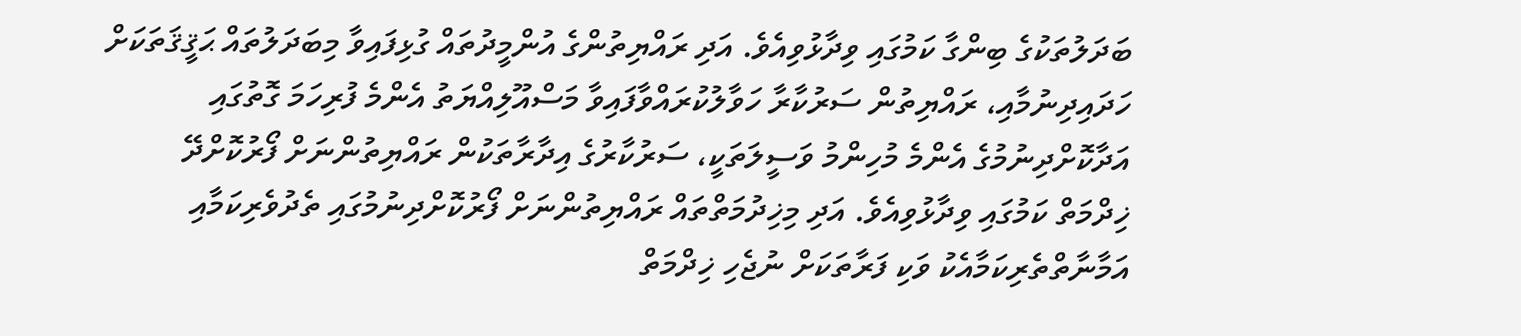ބަދަލުތަކުގެ ބިންގާ ކަމުގައި ވިދާޅުވިއެވެ. އަދި ރައްޔިތުންގެ އުންމީދުތައް ގުޅިފައިވާ މިބަދަލުތައް ޙަޤީޤަތަކަށް ހަދައިދިނުމާއި، ރައްޔިތުން ސަރުކާރާ ހަވާލުކުރައްވާފައިވާ މަސްއޫލިއްޔަތު އެންމެ ފުރިހަމަ ގޮތުގައި އަދާކޮށްދިނުމުގެ އެންމެ މުހިންމު ވަސީލަތަކީ، ސަރުކާރުގެ އިދާރާތަކުން ރައްޔިތުންނަށް ފޯރުކޮށްދޭ ޚިދްމަތް ކަމުގައި ވިދާޅުވިއެވެ. އަދި މިޚިދުމަތްތައް ރައްޔިތުންނަށް ފޯރުކޮށްދިނުމުގައި ތެދުވެރިކަމާއި އަމާނާތްތެރިކަމާއެކު ވަކި ފަރާތަކަށް ނުޖެހި ޚިދްމަތް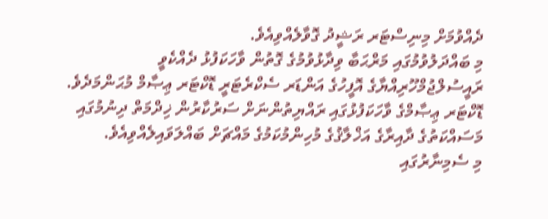ދެއްވުމަށް މިނިސްޓަރ ރަޝީދު ގޮވާލެއްވިއެވެ.
މި ބައްދަލުވުމުގައި މަރްޙަބާ ވިދާޅުވުމުގެ ގޮތުން ވާހަކަފުޅު ދެއްކެވީ ރައީސުލްޖުމްހޫރިއްޔާގެ އޮފީހުގެ އަންޑަރ ސެކްރެޓަރީ ޑޮކްޓަރ ޢިޞާމް މުޙަންމަދެވެ. ޑޮކްޓަރ ޢިޞާމްގެ ވާހަކަފުޅުގައި ރައްޔިތުންނަށް ސަރުކާރުން ޚިދްމަތް ދިނުމުގައި މަސައްކަތުގެ ދާއިރާގެ އަޚްލާޤުގެ މުހިންމުކަމުގެ މައްޗަށް ބައްލަވައިލެއްވިއެވެ.
މި ސެމިނާރުގައި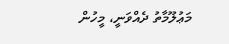މަޢުލޫމާތު ދެއްވަނީ، މީހުން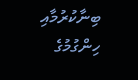ބިނާކުރުމާއި ހިންގުމުގެ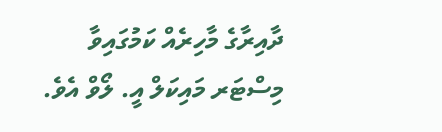ދާއިރާގެ މާހިރެއް ކަމުގައިވާ މިސްޓަރ މައިކަލް އީ. ލޯވް އެވެ.